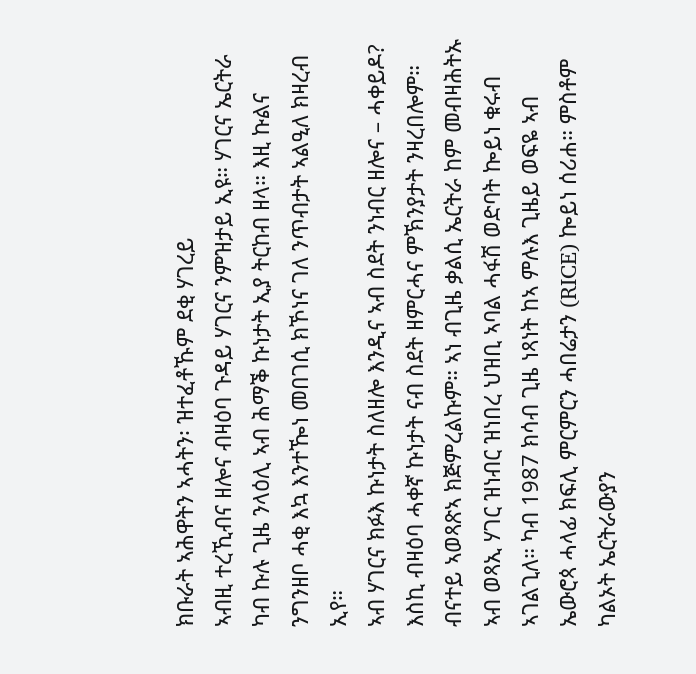ክቡራት ኣሕዋትን ኣሓትን፡ ዝተፈቶኹም ደቂ ሃገረይ
ኣብዚ ተረኺብና ዘሎና ብዛዕባ ጉዳይ ሃገርና ንምዝታይ ኢዩ። ሃገርና ኤርትራ ካብ ኩሉ ጊዜ ንላዕሊ ኣብ ሕማቕ ኩነታት ኢያ ትርከብ ዘላ። እዚ ኩልና ንግንዘቦ ሓቂ እኳ እንተዀነ መበገሲ ክኾነና ገለ ንጥብታት ኣልዒለ ክዛረብ ኢየ።
ኣብ ሃገርና ክፉእ ኩነታት ስለዘሎ እንዲና ኣብ ስደት ንነብር ዘሎና – ሓቀይዶ? እስኪ ብዛዕባ ሓቀኛ ኩነታት ናብ ስደት ዘምርሓና ምኽንያታት ንዛረበሎም። ብናተይ ኣወጻጽኣ ክጅምረልኩም። ኣነ ብጊዜ ቃልሲ ኤርትራ ከም መብዛሕትኡ ኣብ ወጻኢ ሃገር ዝነብር ዝነበረ ህዝቢ ኣባል ሓፋሽ ወድባት ኰይነ ቁሩብ ኣገልጊለ። ካብ 1987 ክሳብ ጊዜ ነጻነት ከኣ ምሉእ ጊዜይ ወፍዬ ኣብ ኤውሮጳ ሓላፊ ክፍሊ ምርምርን ሓበሬታን (RICE) ኰይነ ሰሪሐ። ምስቶም ካልኦት ኤርትራውያን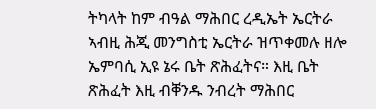ትካላት ከም ብዓል ማሕበር ረዲኤት ኤርትራ ኣብዚ ሕጂ መንግስቲ ኤርትራ ዝጥቀመሉ ዘሎ ኤምባሲ ኢዩ ኔሩ ቤት ጽሕፈትና። እዚ ቤት ጽሕፈት እዚ ብቐንዱ ንብረት ማሕበር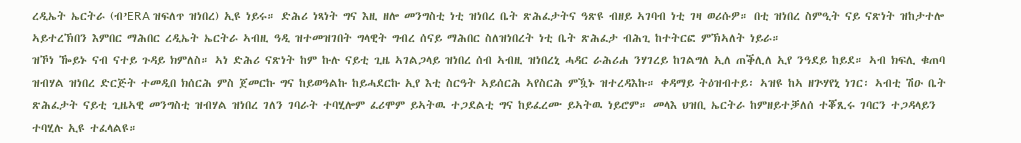ረዲኤት ኤርትራ (ብ’ERA ዝፍለጥ ዝነበረ) ኢዩ ነይሩ። ድሕሪ ነጻነት ግና እዚ ዘሎ መንግስቲ ነቲ ዝነበረ ቤት ጽሕፈታትና ዓጽዩ ብዘይ ኣገባብ ነቲ ገዛ ወሪሱዎ። በቲ ዝነበረ ስምዒት ናይ ናጽነት ዝከታተሎ ኣይተረኽበን እምበር ማሕበር ረዲኤት ኤርትራ ኣብዚ ዓዲ ዝተመዝገበት ግላዊት ግብረ ሰናይ ማሕበር ስለዝነበረት ነቲ ቤት ጽሕፈታ ብሕጊ ከተትርፎ ምኽኣለት ነይራ።
ዝኾነ ዀይኑ ናብ ናተይ ጉዳይ ክምለስ። ኣነ ድሕሪ ናጽነት ከም ኩሉ ናይቲ ጊዜ ኣገልጋላይ ዝነበረ ሰብ ኣብዚ ዝነበረኒ ሓዳር ራሕሪሐ ንሃገረይ ከገልግለ ኢለ ጠቕሊለ ኢየ ንዓደይ ከይደ። ኣብ ክፍሊ ቁጠባ ዝብሃል ዝነበረ ድርጅት ተመዲበ ክሰርሕ ምስ ጀመርኩ ግና ከይወዓልኩ ከይሓደርኩ ኢየ እቲ ስርዓት ኣይሰርሕ ኣየስርሕ ምዃኑ ዝተረዳእኩ። ቀዳማይ ትዕዝብተይ፡ ኣዝዩ ከኣ ዘጕሃየኒ ነገር፡ ኣብቲ ሽዑ ቤት ጽሕፈታት ናይቲ ጊዜኣዊ መንግስቲ ዝብሃል ዝነበረ ገለን ገባራት ተባሂሎም ፈሪሞም ይኣትዉ ተጋደልቲ ግና ከይፈረሙ ይኣትዉ ነይሮም። መላእ ህዝቢ ኤርትራ ከምዘይተቓለሰ ተቖጺሩ ገባርን ተጋዳላይን ተባሂሉ ኢዩ ተፈላልዩ።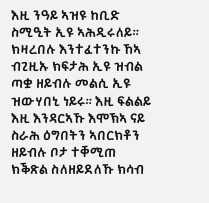እዚ ንዓይ ኣዝዩ ከቢድ ስሚዒት ኢዩ ኣሕዲሩለይ። ክዛረበሉ እንተፈተንኩ ኸኣ ብጊዚኡ ክፍታሕ ኢዩ ዝብል ጣቋ ዘይብሉ መልሲ ኢዩ ዝውሃበኒ ነይሩ። እዚ ፍልልይ እዚ እንዳርኣኹ እሞኽኣ ናይ ስራሕ ዕግበትን ኣበርክቶን ዘይብሉ ቦታ ተቐሚጠ ክቕጽል ስለዘይደለኹ ክሳብ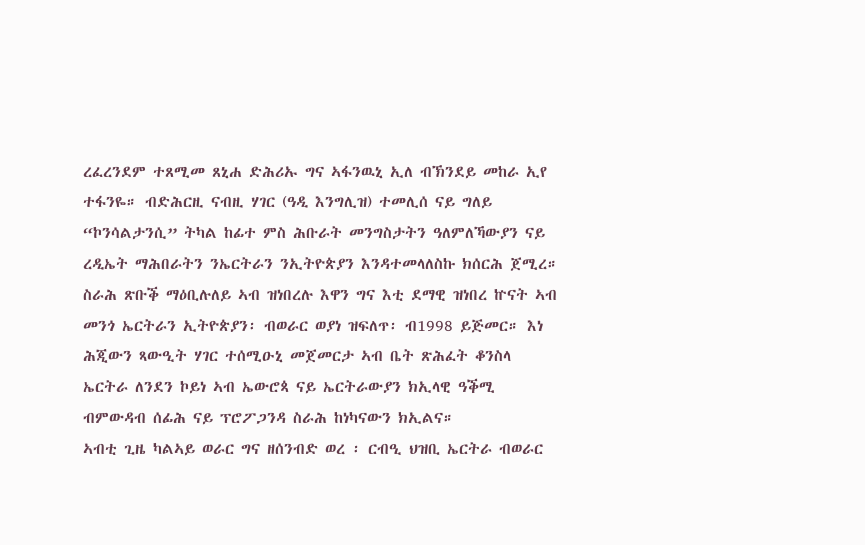ረፈረንደም ተጸሚመ ጸኒሐ ድሕሪኡ ግና ኣፋንዉኒ ኢለ ብኽንደይ መከራ ኢየ ተፋንዬ። ብድሕርዚ ናብዚ ሃገር (ዓዲ እንግሊዝ) ተመሊሰ ናይ ግለይ “ኮንሳልታንሲ” ትካል ከፊተ ምስ ሕቡራት መንግስታትን ዓለምለኻውያን ናይ ረዲኤት ማሕበራትን ንኤርትራን ንኢትዮጵያን እንዳተመላለስኩ ክሰርሕ ጀሚረ። ስራሕ ጽቡቕ ማዕቢሉለይ ኣብ ዝነበረሉ እዋን ግና እቲ ደማዊ ዝነበረ ኵናት ኣብ መንጎ ኤርትራን ኢትዮጵያን፡ ብወራር ወያነ ዝፍለጥ፡ ብ1998 ይጅመር። እነ ሕጂውን ጻውዒት ሃገር ተሰሚዑኒ መጀመርታ ኣብ ቤት ጽሕፈት ቆንስላ ኤርትራ ለንደን ኮይነ ኣብ ኤውሮጳ ናይ ኤርትራውያን ክኢላዊ ዓቕሚ ብምውዳብ ሰፊሕ ናይ ፕሮፖጋንዳ ስራሕ ከነካናውን ክኢልና።
ኣብቲ ጊዜ ካልኣይ ወራር ግና ዘሰንብድ ወረ ፡ ርብዒ ህዝቢ ኤርትራ ብወራር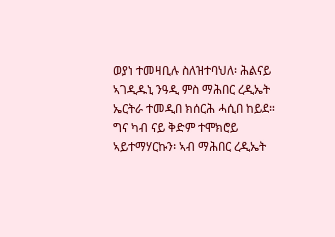ወያነ ተመዛቢሉ ስለዝተባህለ፡ ሕልናይ ኣገዲዱኒ ንዓዲ ምስ ማሕበር ረዲኤት ኤርትራ ተመዲበ ክሰርሕ ሓሲበ ከይደ። ግና ካብ ናይ ቅድም ተሞክሮይ ኣይተማሃርኩን፡ ኣብ ማሕበር ረዲኤት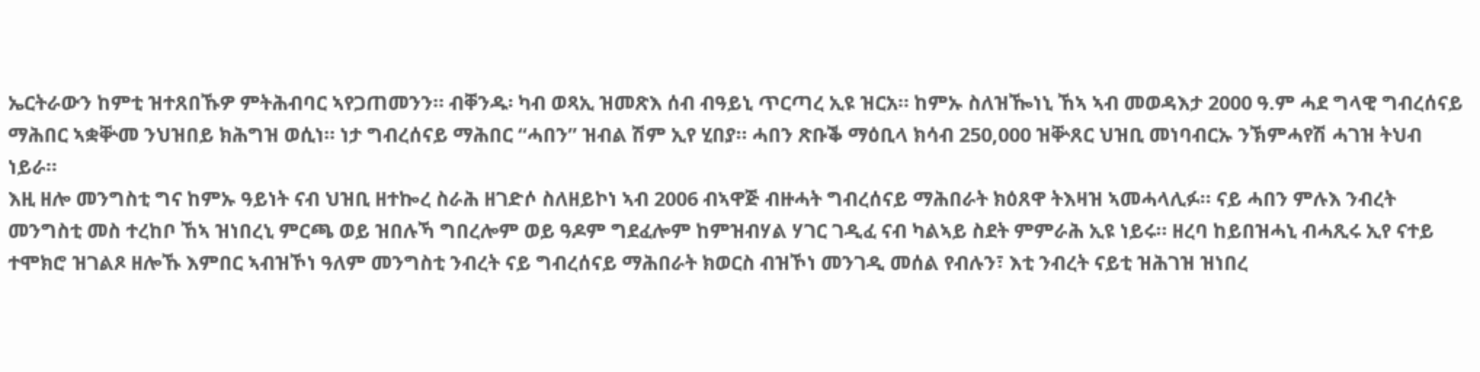ኤርትራውን ከምቲ ዝተጸበኹዎ ምትሕብባር ኣየጋጠመንን። ብቐንዱ፡ ካብ ወጻኢ ዝመጽእ ሰብ ብዓይኒ ጥርጣረ ኢዩ ዝርአ። ከምኡ ስለዝዀነኒ ኸኣ ኣብ መወዳእታ 2000 ዓ.ም ሓደ ግላዊ ግብረሰናይ ማሕበር ኣቋቝመ ንህዝበይ ክሕግዝ ወሲነ። ነታ ግብረሰናይ ማሕበር “ሓበን” ዝብል ሽም ኢየ ሂበያ። ሓበን ጽቡቕ ማዕቢላ ክሳብ 250,000 ዝቝጸር ህዝቢ መነባብርኡ ንኽምሓየሽ ሓገዝ ትህብ ነይራ።
እዚ ዘሎ መንግስቲ ግና ከምኡ ዓይነት ናብ ህዝቢ ዘተኰረ ስራሕ ዘገድሶ ስለዘይኮነ ኣብ 2006 ብኣዋጅ ብዙሓት ግብረሰናይ ማሕበራት ክዕጸዋ ትእዛዝ ኣመሓላሊፉ። ናይ ሓበን ምሉእ ንብረት መንግስቲ መስ ተረከቦ ኸኣ ዝነበረኒ ምርጫ ወይ ዝበሉኻ ግበረሎም ወይ ዓዶም ግደፈሎም ከምዝብሃል ሃገር ገዲፈ ናብ ካልኣይ ስደት ምምራሕ ኢዩ ነይሩ። ዘረባ ከይበዝሓኒ ብሓጺሩ ኢየ ናተይ ተሞክሮ ዝገልጾ ዘሎኹ እምበር ኣብዝኾነ ዓለም መንግስቲ ንብረት ናይ ግብረሰናይ ማሕበራት ክወርስ ብዝኾነ መንገዲ መሰል የብሉን፣ እቲ ንብረት ናይቲ ዝሕገዝ ዝነበረ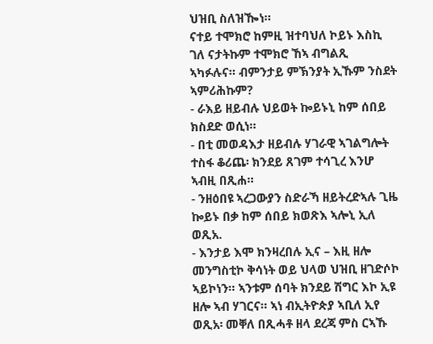ህዝቢ ስለዝዀነ።
ናተይ ተሞክሮ ከምዚ ዝተባህለ ኮይኑ እስኪ ገለ ናታትኩም ተሞክሮ ኸኣ ብግልጺ ኣካፉሉና። ብምንታይ ምኽንያት ኢኹም ንስደት ኣምሪሕኩም?
- ራእይ ዘይብሉ ህይወት ኰይኑኒ ከም ሰበይ ክስደድ ወሲነ።
- በቲ መወዳእታ ዘይብሉ ሃገራዊ ኣገልግሎት ተስፋ ቆሪጨ፡ ክንደይ ጸገም ተሳጊረ እንሆ ኣብዚ በጺሐ።
- ንዘዕበዩ ኣረጋውያን ስድራኻ ዘይትረድኣሉ ጊዜ ኰይኑ በቃ ከም ሰበይ ክወጽእ ኣሎኒ ኢለ ወጺአ.
- እንታይ እሞ ክንዛረበሉ ኢና – እዚ ዘሎ መንግስቲኮ ቅሳነት ወይ ህላወ ህዝቢ ዘገድሶኮ ኣይኮነን። ኣንቱም ሰባት ክንደይ ሽግር እኮ ኢዩ ዘሎ ኣብ ሃገርና። ኣነ ብኢትዮጵያ ኣቢለ ኢየ ወጺአ፡ መቐለ በጺሓቶ ዘላ ደረጃ ምስ ርኣኹ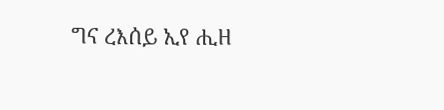ግና ረእሰይ ኢየ ሒዘ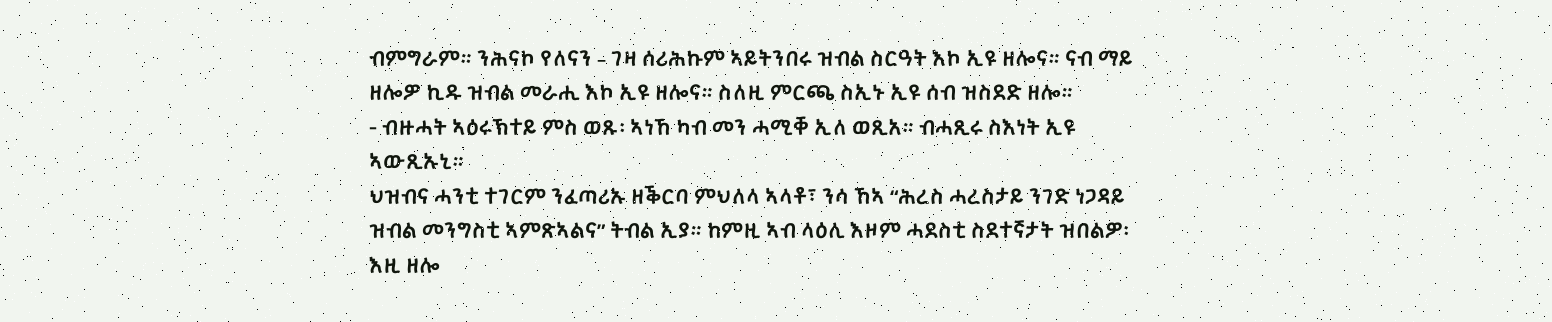ብምግራም። ንሕናኮ የለናን – ገዛ ሰሪሕኩም ኣይትንበሩ ዝብል ስርዓት እኮ ኢዩ ዘሎና። ናብ ማይ ዘሎዎ ኪዱ ዝብል መራሒ እኮ ኢዩ ዘሎና። ስለዚ ምርጫ ስኢኑ ኢዩ ሰብ ዝስደድ ዘሎ።
- ብዙሓት ኣዕሩኽተይ ምስ ወጹ፡ ኣነኸ ካብ መን ሓሚቐ ኢለ ወጺአ። ብሓጺሩ ስእነት ኢዩ ኣውጺኡኒ።
ህዝብና ሓንቲ ተገርም ንፈጣሪኡ ዘቕርባ ምህለላ ኣላቶ፣ ንሳ ኸኣ “ሕረስ ሓረስታይ ንገድ ነጋዳይ ዝብል መንግስቲ ኣምጽኣልና” ትብል ኢያ። ከምዚ ኣብ ላዕሊ እዞም ሓደስቲ ስደተኛታት ዝበልዎ፡ እዚ ዘሎ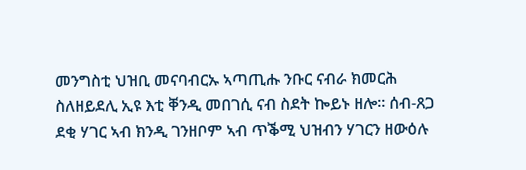መንግስቲ ህዝቢ መናባብርኡ ኣጣጢሑ ንቡር ናብራ ክመርሕ ስለዘይደሊ ኢዩ እቲ ቐንዲ መበገሲ ናብ ስደት ኰይኑ ዘሎ። ሰብ-ጸጋ ደቂ ሃገር ኣብ ክንዲ ገንዘቦም ኣብ ጥቕሚ ህዝብን ሃገርን ዘውዕሉ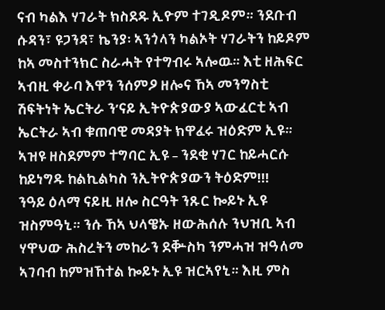ናብ ካልእ ሃገራት ክስደዱ ኢዮም ተገዲዶም። ንደቡብ ሱዳን፣ ዩጋንዳ፣ ኬንያ፡ ኣንጎላን ካልኦት ሃገራትን ከይዶም ከኣ መስተንክር ስራሓት የተግብሩ ኣሎዉ። እቲ ዘሕፍር ኣብዚ ቀራባ እዋን ንሰምዖ ዘሎና ኸኣ መንግስቲ ሽፍትነት ኤርትራ ን’ናይ ኢትዮጵያውያ ኣውፈርቲ ኣብ ኤርትራ ኣብ ቁጠባዊ መዳያት ክዋፈሩ ዝዕድም ኢዩ። ኣዝዩ ዘስደምም ተግባር ኢዩ – ንደቂ ሃገር ከይሓርሱ ከይነግዱ ከልኪልካስ ንኢትዮጵያውን ትዕድም!!!
ንዓይ ዕላማ ናይዚ ዘሎ ስርዓት ንጹር ኰይኑ ኢዩ ዝስምዓኒ። ንሱ ኸኣ ህላዌኡ ዘውሕሰሉ ንህዝቢ ኣብ ሃዋህው ሕስረትን መከራን ደቝስካ ንምሓዝ ዝዓለመ ኣገባብ ከምዝኸተል ኰይኑ ኢዩ ዝርኣየኒ። እዚ ምስ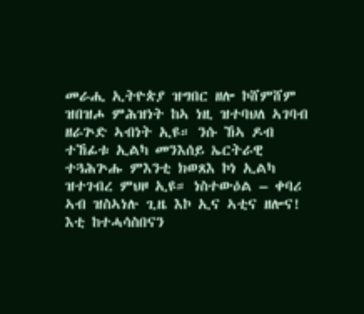መራሒ ኢትዮጵያ ዝግበር ዘሎ ኮሸምሸም ዝበዝሖ ምሕዝነት ከኣ ነዚ ዝተባህለ ኣገባብ ዘራጕድ ኣብነት ኢዩ። ንሱ ኸኣ ዶብ ተኸፊቱ ኢልካ መንእሰይ ኤርትራዊ ተጓሕጕሑ ምእንቲ ክወጸእ ኮነ ኢልካ ዝተገብረ ምህዞ ኢዩ። ነስተውዕል – ቀባሪ ኣብ ዝስኣነሉ ጊዜ እኮ ኢና ኣቲና ዘሎና!
እቲ ከተሓሳስበናን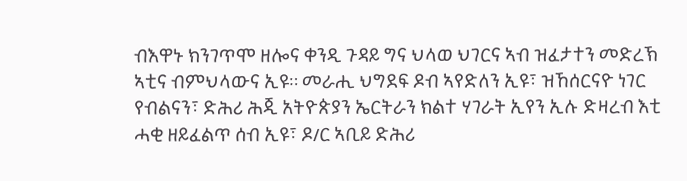ብእዋኑ ክንገጥሞ ዘሎና ቀንዲ ጉዳይ ግና ህላወ ህገርና ኣብ ዝፈታተን መድረኽ ኣቲና ብምህላውና ኢዩ። መራሒ ህግደፍ ዶብ ኣየድለን ኢዩ፣ ዝኸሰርናዮ ነገር የብልናን፣ ድሕሪ ሕጂ አትዮጵያን ኤርትራን ክልተ ሃገራት ኢየን ኢሉ ድዛረብ እቲ ሓቂ ዘይፈልጥ ሰብ ኢዩ፣ ዶ/ር ኣቢይ ድሕሪ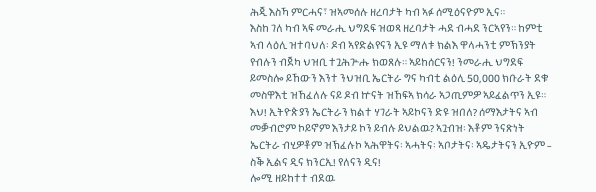ሕጂ እስኻ ምርሓና፣ ዝኣመሰሉ ዘረባታት ካብ ኣፉ ሰሚዕናዮም ኢና።
እስከ ገለ ካብ ኣፍ መራሒ ህግደፍ ዝወጻ ዘረባታት ሓደ ብሓደ ንርኣየን። ከምቲ ኣብ ላዕሊ ዝተባህለ፡ ዶብ ኣየድልየናን ኢዩ ማለቱ ክልእ ዋላሓንቲ ምኽንያት የብሉን ብጀካ ህዝቢ ተጓሕጕሑ ክወጸሉ። ኣይከሰርናን! ንመራሒ ህግደፍ ይመስሎ ይኸውን እንተ ንህዝቢ ኤርትራ ግና ካብቲ ልዕሊ 50,000 ክቡራት ደቁ መስዋእቲ ዝኸፈለሉ ናይ ዶብ ኵናት ዝኸፍኣ ክሳራ ኣጋጢምዎ ኣይፈልጥን ኢዩ። እህ! ኢትዮጵያን ኤርትራን ክልተ ሃገራት ኣይኮናን ድዩ ዝበለ? ሰማእታትና ኣብ መቓብሮም ኮይኖም እንታይ ኮን ይብሉ ይህልዉ? ኣጓብዝ፡ እቶም ንናጽነት ኤርትራ ብሂዎቶም ዝኽፈሉኮ ኣሕዋትና፡ ኣሓትና፡ ኣቦታትና፡ ኣዴታትናን ኢዮም – ስቕ ኢልና ዲና ክንርኢ! የለናን ዲና!
ሎሚ ዘይከተተ ብደዉ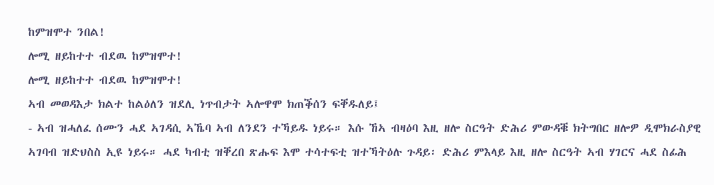ከምዝሞተ ንበል!
ሎሚ ዘይከተተ ብደዉ ከምዝሞተ!
ሎሚ ዘይከተተ ብደዉ ከምዝሞተ!
ኣብ መወዳእታ ክልተ ከልዕለን ዝደሊ ነጥብታት ኣሎዋሞ ክጠቕሰን ፍቐዱለይ፤
- ኣብ ዝሓለፈ ሰሙን ሓደ ኣገዳሲ ኣኼባ ኣብ ለንደን ተኻይዱ ነይሩ። እሱ ኸኣ ብዛዕባ እዚ ዘሎ ስርዓት ድሕሪ ምውዳቑ ክትግበር ዘሎዎ ዲሞክራስያዊ ኣገባብ ዝድህስስ ኢዩ ነይሩ። ሓደ ካብቲ ዝቐረበ ጽሑፍ እሞ ተሳተፍቲ ዝተኻትዕሉ ጉዳይ፡ ድሕሪ ምእላይ እዚ ዘሎ ስርዓት ኣብ ሃገርና ሓደ ስፊሕ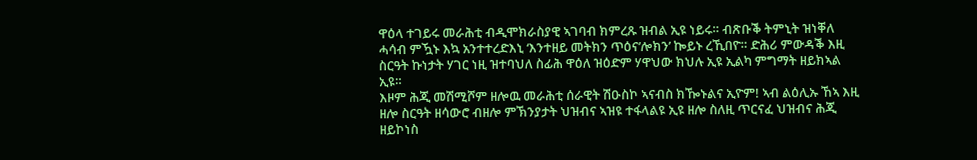ዋዕላ ተገይሩ መራሕቲ ብዲሞክራስያዊ ኣገባብ ክምረጹ ዝብል ኢዩ ነይሩ። ብጽቡቕ ትምኒት ዝነቐለ ሓሳብ ምዃኑ እኳ አንተተረድእኒ ‘እንተዘይ መትክን ጥዕና’ሎክን’ ኰይኑ ረኺበዮ። ድሕሪ ምውዳቕ እዚ ስርዓት ኩነታት ሃገር ነዚ ዝተባህለ ስፊሕ ዋዕለ ዝዕድም ሃዋህው ክህሉ ኢዩ ኢልካ ምግማት ዘይክኣል ኢዩ።
እዞም ሕጂ መሽሚሾም ዘሎዉ መራሕቲ ሰራዊት ሽዑስኮ ኣናብስ ክዀኑልና ኢዮም! ኣብ ልዕሊኡ ኸኣ እዚ ዘሎ ስርዓት ዘሳውሮ ብዘሎ ምኽንያታት ህዝብና ኣዝዩ ተፋላልዩ ኢዩ ዘሎ ስለዚ ጥርናፈ ህዝብና ሕጂ ዘይኮነስ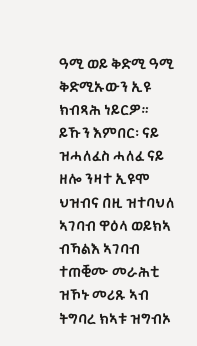ዓሚ ወይ ቅድሚ ዓሚ ቅድሚኡውን ኢዩ ክብጻሕ ነይርዎ። ይኹን እምበር፡ ናይ ዝሓለፈስ ሓለፈ ናይ ዘሎ ንዛተ ኢዩሞ ህዝብና በዚ ዝተባህለ ኣገባብ ዋዕላ ወይክኣ ብኻልእ ኣገባብ ተጠቒሙ መራሕቲ ዝኾኑ መሪጹ ኣብ ትግባረ ክኣቱ ዝግብኦ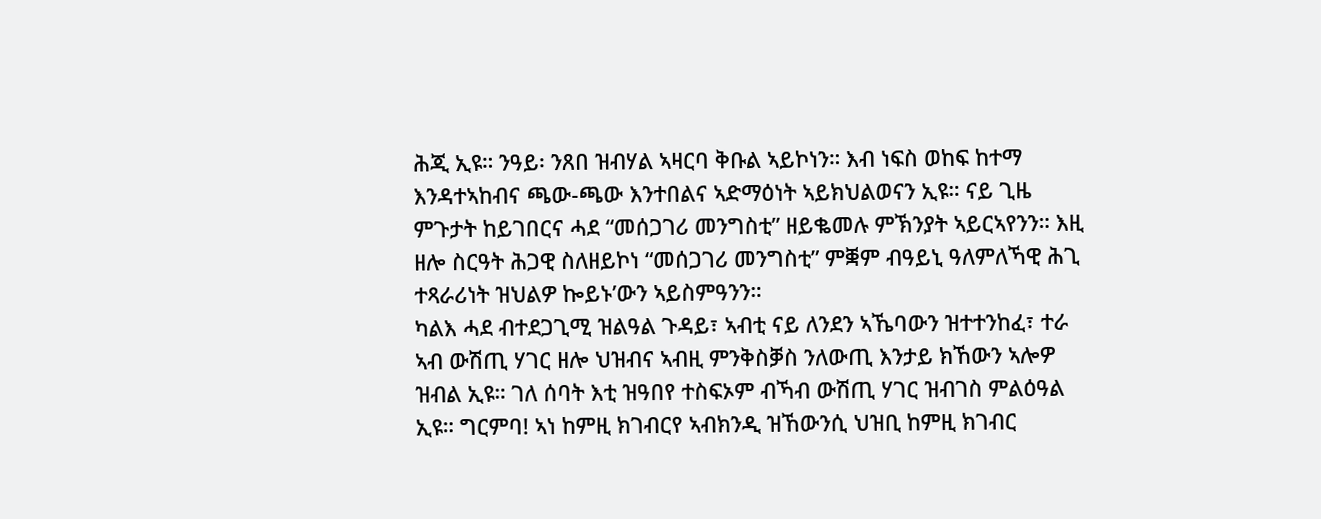ሕጂ ኢዩ። ንዓይ፡ ንጸበ ዝብሃል ኣዛርባ ቅቡል ኣይኮነን። እብ ነፍስ ወከፍ ከተማ እንዳተኣከብና ጫው-ጫው እንተበልና ኣድማዕነት ኣይክህልወናን ኢዩ። ናይ ጊዜ ምጉታት ከይገበርና ሓደ “መሰጋገሪ መንግስቲ” ዘይቈመሉ ምኽንያት ኣይርኣየንን። እዚ ዘሎ ስርዓት ሕጋዊ ስለዘይኮነ “መሰጋገሪ መንግስቲ” ምቛም ብዓይኒ ዓለምለኻዊ ሕጊ ተጻራሪነት ዝህልዎ ኰይኑ’ውን ኣይስምዓንን።
ካልእ ሓደ ብተደጋጊሚ ዝልዓል ጉዳይ፣ ኣብቲ ናይ ለንደን ኣኼባውን ዝተተንከፈ፣ ተራ ኣብ ውሽጢ ሃገር ዘሎ ህዝብና ኣብዚ ምንቅስቓስ ንለውጢ እንታይ ክኸውን ኣሎዎ ዝብል ኢዩ። ገለ ሰባት እቲ ዝዓበየ ተስፍኦም ብኻብ ውሽጢ ሃገር ዝብገስ ምልዕዓል ኢዩ። ግርምባ! ኣነ ከምዚ ክገብርየ ኣብክንዲ ዝኸውንሲ ህዝቢ ከምዚ ክገብር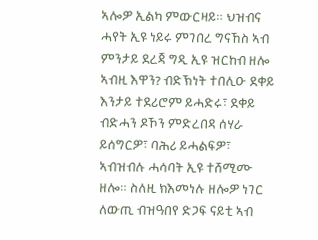ኣሎዎ ኢልካ ምውርዛይ። ህዝብና ሓየት ኢዩ ነይሩ ምገበረ ግናኸስ ኣብ ምንታይ ደረጃ ግዲ ኢዩ ዝርከብ ዘሎ ኣብዚ እዋን? ብድኽነት ተበሊዑ ደቀይ እንታይ ተደሪሮም ይሓድሩ፣ ደቀይ ብድሓን ዶኾን ምድረበዳ ሰሃራ ይሰግርዎ፣ ባሕሪ ይሓልፍዎ፣ ኣብዝብሉ ሓሳባት ኢዩ ተሸሚሙ ዘሎ። ስለዚ ክእመነሉ ዘሎዎ ነገር ለውጢ ብዝዓበየ ድጋፍ ናይቲ ኣብ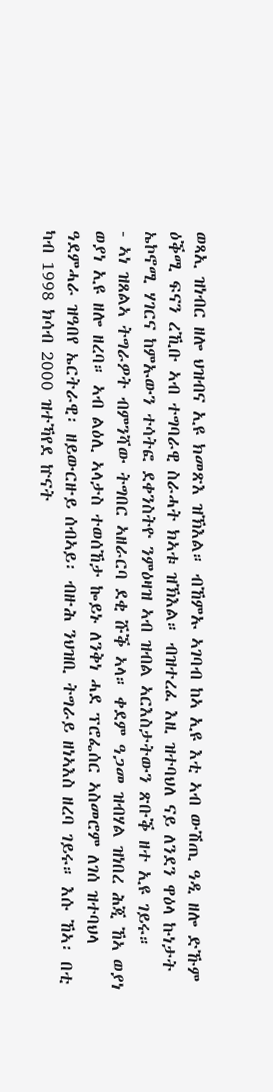ወጻኢ ዝነብር ዘሎ ህዝብና ኢዩ ክመጽእ ዝኽእል። ብኸምኡ ኣገባብ ከኣ ኢዩ እቲ ኣብ ውሽጢ ዓዲ ዘሎ ድኹም ዕቕሚ ፍናን ረኺቡ ኣብ ተግባራዊ ስራሓት ክኣቱ ዝኽእል። ብዝተረፈ እዚ ዝተባህለ ናይ ለንደን ዋዕላ ኩነታት ኤኮኖሚ ሃገርና ከምኡውን ተሳትፎ ደቀንስትዮ ንምዕዛዝ ኣብ ዝብል ኣርእስታትውን ጽቡቕ ዘተ ኢዩ ገይሩ።
- ኣነ ዝጸልኣ ትግራዎት ብምንሻው ትግበር ኣዘራርባ ደቂ ሹቕ ኣላ። ቀደም ዓጋመ ዝብሃል ዝነበረ ሕጂ ኸኣ ወያነ ወያነ ኢዩ ዘሎ ዘረባ። ኣብ ልዕሊ ኣላታስ ተወሰኸታ ኰይኑ ለንቅነ ሓደ ፕሮፌሰር ኣስመሮም ለገሰ ዝተባህላ ዓደምሓራ ዝዓበየ ኤርትራዊ፡ ዘይውርዙይ ሰብኣይ፡ ብዙሕ ንህዝቢ ትግራይ ዘነኣእስ ዘረባ ገይሩ። እሱ ኸኣ፡ በቲ ካብ 1998 ክሳብ 2000 ዝተኻየደ ኵናት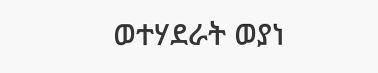ወተሃደራት ወያነ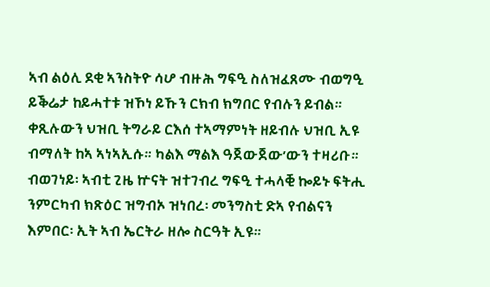ኣብ ልዕሊ ደቂ ኣንስትዮ ሳሆ ብዙሕ ግፍዒ ስለዝፈጸሙ ብወግዒ ይቕሬታ ከይሓተቱ ዝኾነ ይኹን ርክብ ክግበር የብሉን ይብል። ቀጺሉውን ህዝቢ ትግራይ ርእሰ ተኣማምነት ዘይብሉ ህዝቢ ኢዩ ብማለት ከኣ ኣነኣኢሱ። ካልእ ማልእ ዓጀውጀው’ውን ተዛሪቡ።
ብወገነይ፡ ኣብቲ ጊዜ ኵናት ዝተገብረ ግፍዒ ተሓላቒ ኰይኑ ፍትሒ ንምርካብ ክጽዕር ዝግብኦ ዝነበረ፡ መንግስቲ ድኣ የብልናን እምበር፡ ኢት ኣብ ኤርትራ ዘሎ ስርዓት ኢዩ።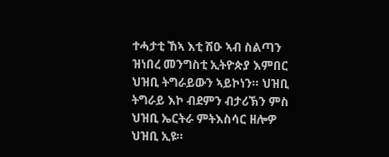ተሓታቲ ኸኣ እቲ ሽዑ ኣብ ስልጣን ዝነበረ መንግስቲ ኢትዮጵያ እምበር ህዝቢ ትግራይውን ኣይኮነን። ህዝቢ ትግራይ እኮ ብደምን ብታሪኽን ምስ ህዝቢ ኤርትራ ምትእስሳር ዘሎዎ ህዝቢ ኢዩ።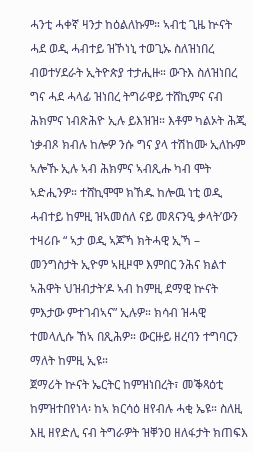ሓንቲ ሓቀኛ ዛንታ ከዕልለኩም። ኣብቲ ጊዜ ኵናት ሓደ ወዲ ሓብተይ ዝኾነኒ ተወጊኡ ስለዝነበረ ብወተሃደራት ኢትዮጵያ ተታሒዙ። ውጉእ ስለዝነበረ ግና ሓደ ሓላፊ ዝነበረ ትግራዋይ ተሸኪምና ናብ ሕክምና ነብጽሕዮ ኢሉ ይእዝዝ። እቶም ካልኦት ሕጂ ነቃብጾ ክብሉ ከሎዎ ንሱ ግና ያላ ተሽከሙ ኢለኩም ኣሎኹ ኢሉ ኣብ ሕክምና ኣብጺሑ ካብ ሞት ኣድሒንዎ። ተሸኪሞሞ ክኸዱ ከሎዉ ነቲ ወዲ ሓብተይ ከምዚ ዝኣመሰለ ናይ መጸናንዒ ቃላት’ውን ተዛሪቡ “ ኣታ ወዲ ኣጆኻ ክትሓዊ ኢኻ – መንግስታት ኢዮም ኣዚዞሞ እምበር ንሕና ክልተ ኣሕዋት ህዝብታት’ዶ ኣብ ከምዚ ደማዊ ኵናት ምእታው ምተገብኣና” ኢሉዎ። ክሳብ ዝሓዊ ተመላሊሱ ኸኣ በጺሕዎ። ውርዙይ ዘረባን ተግባርን ማለት ከምዚ ኢዩ።
ጀማሪት ኵናት ኤርትር ከምዝነበረት፣ መቕጻዕቲ ከምዝተበየነላ፡ ከኣ ክርሳዕ ዘየብሉ ሓቂ ኤዩ። ስለዚ እዚ ዘየድሊ ናብ ትግራዎት ዝቐንዐ ዘለፋታት ክጠፍእ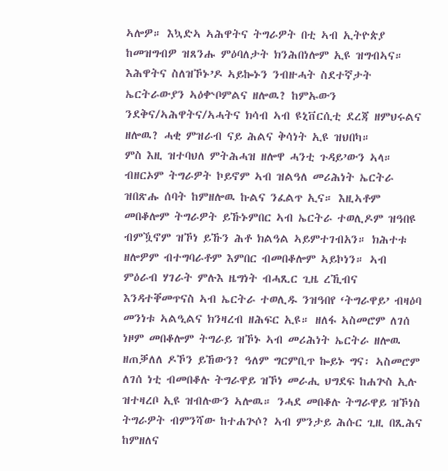ኣሎዎ። እኳድኣ ኣሕዋትና ትግራዎት በቲ ኣብ ኢትዮጵያ ከመዝግብዎ ዝጸንሑ ምዕባለታት ክንሕበነሎም ኢዩ ዝግብኣና። እሕዋትና ስለዝኾኑ’ዶ ኣይኰኑን ንብዙሓት ስደተኛታት ኤርትራውያን ኣዕቍቦምልና ዘሎዉ? ከምኡውን ንደቅና/ኣሕዋትና/ኣሓትና ክሳብ ኣብ ዩኒቨርሲቲ ደረጃ ዘምህሩልና ዘሎዉ? ሓቂ ምዝራብ ናይ ሕልና ቅሳነት ኢዩ ዝህበካ።
ምስ እዚ ዝተባህለ ምትሕሓዝ ዘሎዋ ሓንቲ ጉዳይ’ውን ኣላ። ብዘርኦም ትግራዎት ኮይኖም ኣብ ዝልዓለ መሪሕነት ኤርትራ ዝበጽሑ ሰባት ከምዘሎዉ ኩልና ንፈልጥ ኢና። እዚኣቶም መበቆሎም ትግራዎት ይኹኑምበር ኣብ ኤርትራ ተወሊዶም ዝዓበዩ ብምዃኖም ዝኾነ ይኹን ሕቶ ክልዓል ኣይምተገብአን። ክሕተቱ ዘሎዎም ብተግባራቶም እምበር ብመበቆሎም ኣይኮነን። ኣብ ምዕራብ ሃገራት ምሉእ ዜግነት ብሓጺር ጊዜ ረኺብና እንዳተቐመጥናስ ኣብ ኤርትራ ተወሊዱ ንዝዓበየ ‘ትግራዋይ’ ብዛዕባ መንነቱ ኣልዒልና ክንዛረብ ዘሕፍር ኢዩ። ዘለፋ ኣስመሮም ለገሰ ነዞም መበቆሎም ትግራይ ዝኾኑ ኣብ መሪሕነት ኤርትራ ዘሎዉ ዘጠቓለለ ዶኾን ይኸውን? ዓለም ግርምቢጥ ኰይኑ ግና፡ ኣስመሮም ለገሰ ነቲ ብመበቆሉ ትግራዋይ ዝኾነ መራሒ ህግደፍ ከሐጕስ ኢሉ ዝተዛረቦ ኢዩ ዝብሉውን ኣሎዉ። ንሓደ መበቆሉ ትግራዋይ ዝኾነስ ትግራዎት ብምንሻው ከተሐጕሶ? ኣብ ምንታይ ሕሱር ጊዚ በጺሕና ከምዘለና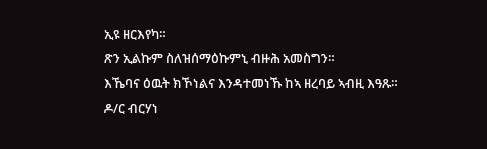ኢዩ ዘርእየካ።
ጽን ኢልኩም ስለዝሰማዕኩምኒ ብዙሕ አመስግን።
እኼባና ዕዉት ክኾነልና እንዳተመነኹ ከኣ ዘረባይ ኣብዚ እዓጹ።
ዶ/ር ብርሃነ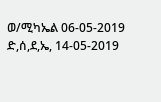ወ/ሚካኤል 06-05-2019
ድ,ሰ,ደ,ኤ, 14-05-2019